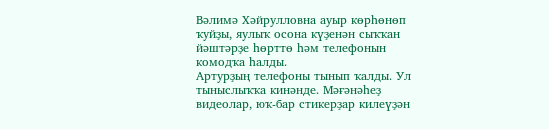Вәлимә Хәйрулловна ауыр көрһөнөп ҡуйҙы, яулыҡ осона күҙенән сыҡҡан йәштәрҙе һөрттө һәм телефонын комодҡа һалды.
Артурҙың телефоны тынып ҡалды. Ул тыныслыҡҡа кинәнде. Мәғәнәһеҙ видеолар, юҡ-бар стикерҙар килеүҙән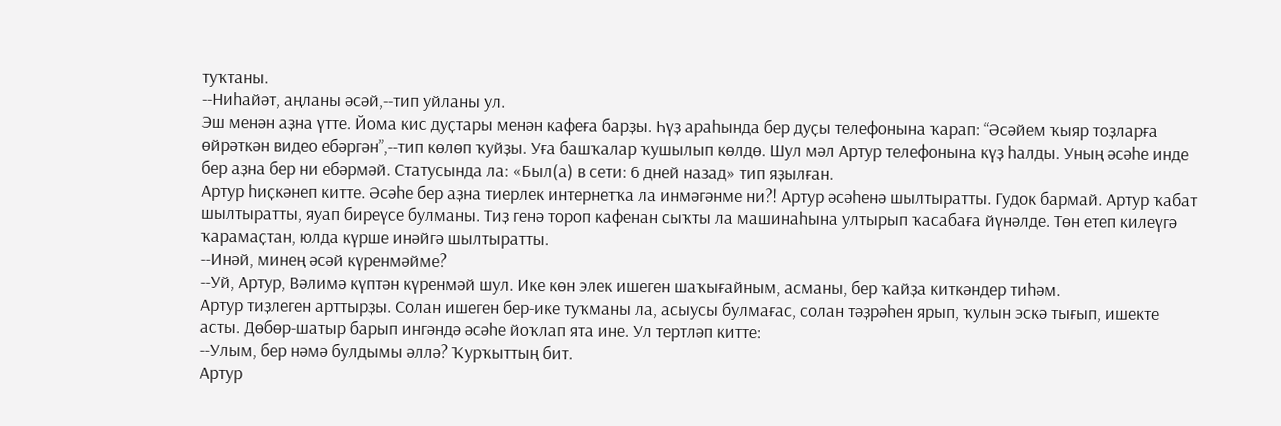туҡтаны.
--Ниһайәт, аңланы әсәй,--тип уйланы ул.
Эш менән аҙна үтте. Йома кис дуҫтары менән кафеға барҙы. Һүҙ араһында бер дуҫы телефонына ҡарап: “Әсәйем ҡыяр тоҙларға өйрәткән видео ебәргән”,--тип көлөп ҡуйҙы. Уға башҡалар ҡушылып көлдө. Шул мәл Артур телефонына күҙ һалды. Уның әсәһе инде бер аҙна бер ни ебәрмәй. Статусында ла: «Был(а) в сети: 6 дней назад» тип яҙылған.
Артур һиҫкәнеп китте. Әсәһе бер аҙна тиерлек интернетҡа ла инмәгәнме ни?! Артур әсәһенә шылтыратты. Гудок бармай. Артур ҡабат шылтыратты, яуап биреүсе булманы. Тиҙ генә тороп кафенан сыҡты ла машинаһына ултырып ҡасабаға йүнәлде. Төн етеп килеүгә ҡарамаҫтан, юлда күрше инәйгә шылтыратты.
--Инәй, минең әсәй күренмәйме?
--Уй, Артур, Вәлимә күптән күренмәй шул. Ике көн элек ишеген шаҡығайным, асманы, бер ҡайҙа киткәндер тиһәм.
Артур тиҙлеген арттырҙы. Солан ишеген бер-ике туҡманы ла, асыусы булмағас, солан тәҙрәһен ярып, ҡулын эскә тығып, ишекте асты. Дөбөр-шатыр барып ингәндә әсәһе йоҡлап ята ине. Ул тертләп китте:
--Улым, бер нәмә булдымы әллә? Ҡурҡыттың бит.
Артур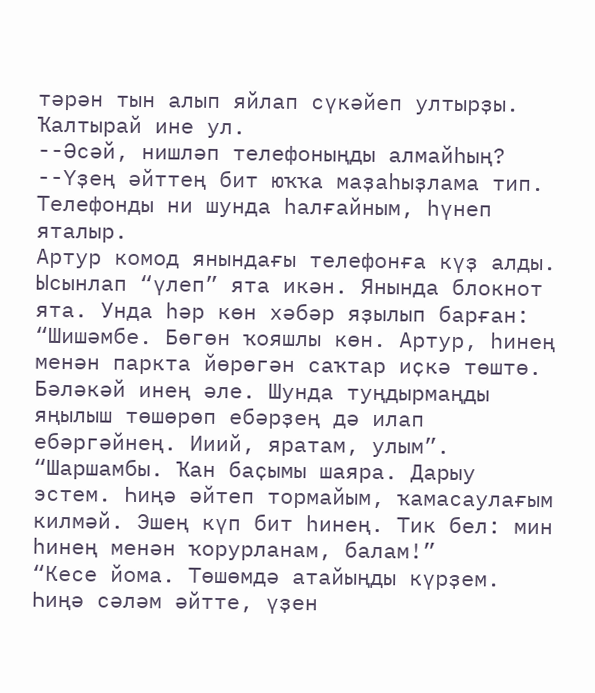тәрән тын алып яйлап сүкәйеп ултырҙы. Ҡалтырай ине ул.
--Әсәй, нишләп телефоныңды алмайһың?
--Үҙең әйттең бит юҡҡа маҙаһыҙлама тип. Телефонды ни шунда һалғайным, һүнеп яталыр.
Артур комод янындағы телефонға күҙ алды. Ысынлап “үлеп” ята икән. Янында блокнот ята. Унда һәр көн хәбәр яҙылып барған:
“Шишәмбе. Бөгөн ҡояшлы көн. Артур, һинең менән паркта йөрөгән саҡтар иҫкә төштө. Бәләкәй инең әле. Шунда туңдырмаңды яңылыш төшөрөп ебәрҙең дә илап ебәргәйнең. Ииий, яратам, улым”.
“Шаршамбы. Ҡан баҫымы шаяра. Дарыу эстем. Һиңә әйтеп тормайым, ҡамасаулағым килмәй. Эшең күп бит һинең. Тик бел: мин һинең менән ҡорурланам, балам!”
“Кесе йома. Төшөмдә атайыңды күрҙем. Һиңә сәләм әйтте, үҙен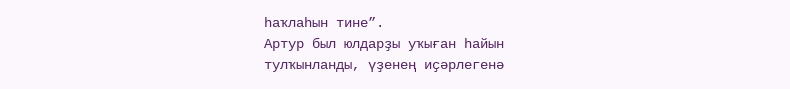һаҡлаһын тине”.
Артур был юлдарҙы уҡыған һайын тулҡынланды, үҙенең иҫәрлегенә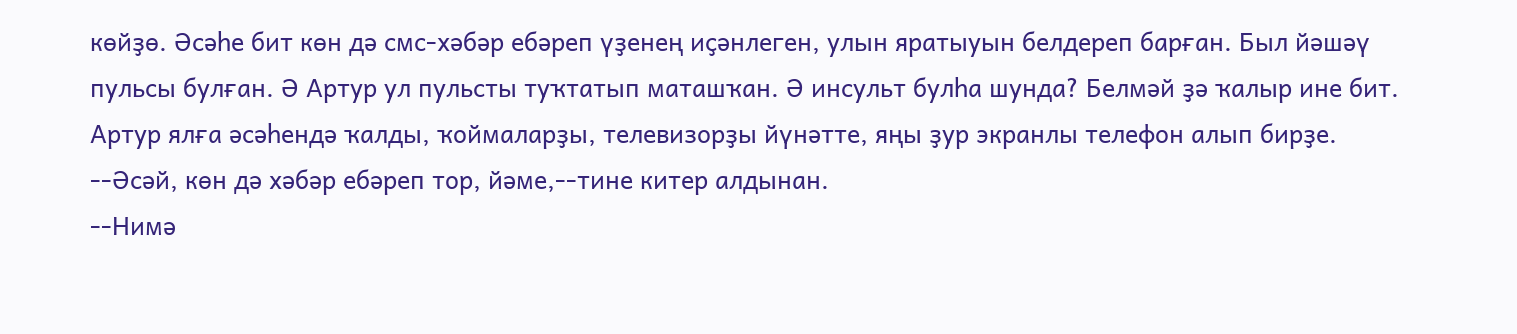көйҙө. Әсәһе бит көн дә смс-хәбәр ебәреп үҙенең иҫәнлеген, улын яратыуын белдереп барған. Был йәшәү пульсы булған. Ә Артур ул пульсты туҡтатып маташҡан. Ә инсульт булһа шунда? Белмәй ҙә ҡалыр ине бит.
Артур ялға әсәһендә ҡалды, ҡоймаларҙы, телевизорҙы йүнәтте, яңы ҙур экранлы телефон алып бирҙе.
--Әсәй, көн дә хәбәр ебәреп тор, йәме,--тине китер алдынан.
--Нимә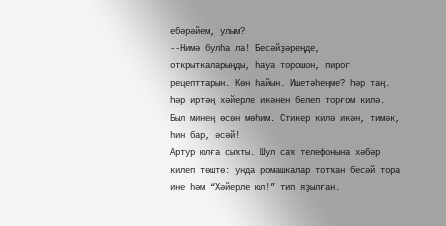ебәрәйем, улым?
--Нимә булһа ла! Бесәйҙәреңде, открыткаларыңды, һауа торошон, пирог рецепттарын. Көн һайын. Ишетәһеңме? Һәр таң. Һәр иртәң хәйерле икәнен белеп торғом килә. Был минең өсөн мөһим. Стикер килә икән, тимәк, һин бар, әсәй!
Артур юлға сыҡты. Шул саҡ телефонына хәбәр килеп төштө: унда ромашкалар тотҡан бесәй тора ине һәм “Хәйерле юл!” тип яҙылған.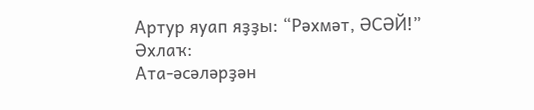Артур яуап яҙҙы: “Рәхмәт, ӘСӘЙ!”
Әхлаҡ:
Ата-әсәләрҙән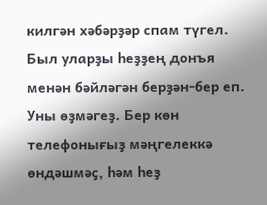килгән хәбәрҙәр спам түгел. Был уларҙы һеҙҙең донъя менән бәйләгән берҙән-бер еп. Уны өҙмәгеҙ. Бер көн телефонығыҙ мәңгелеккә өндәшмәҫ, һәм һеҙ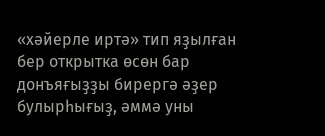«хәйерле иртә» тип яҙылған бер открытка өсөн бар донъяғыҙҙы бирергә әҙер булырһығыҙ, әммә уны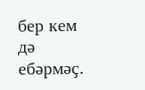бер кем дә ебәрмәҫ.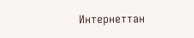Интернеттан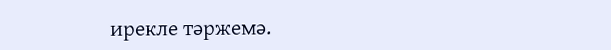ирекле тәржемә.